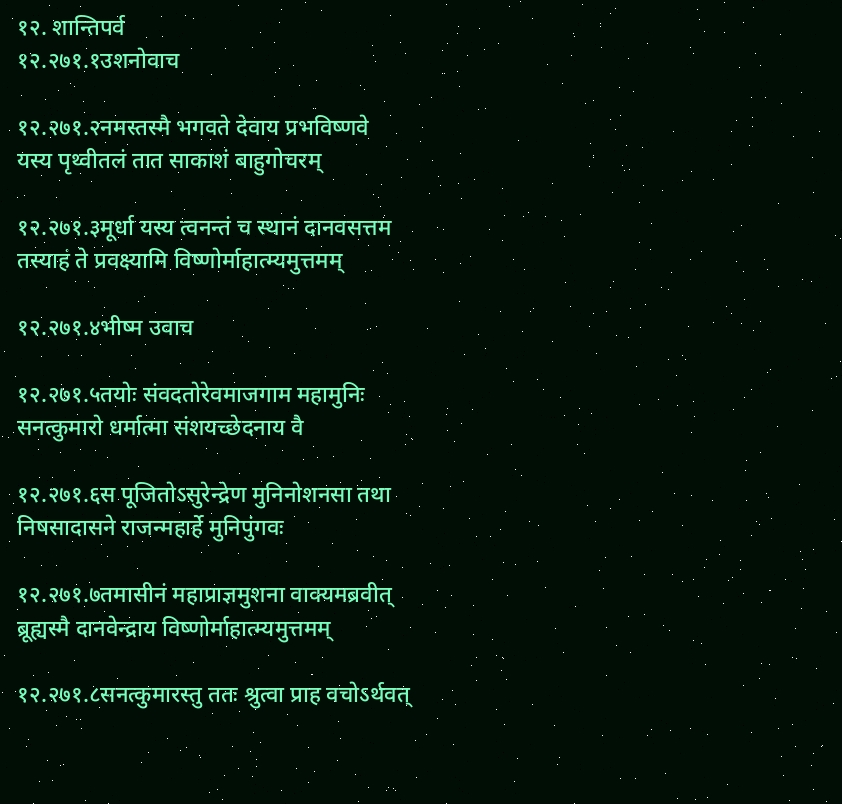१२. शान्तिपर्व
१२.२७१.१उशनोवाच

१२.२७१.२नमस्तस्मै भगवते देवाय प्रभविष्णवे
यस्य पृथ्वीतलं तात साकाशं बाहुगोचरम्

१२.२७१.३मूर्धा यस्य त्वनन्तं च स्थानं दानवसत्तम
तस्याहं ते प्रवक्ष्यामि विष्णोर्माहात्म्यमुत्तमम्

१२.२७१.४भीष्म उवाच

१२.२७१.५तयोः संवदतोरेवमाजगाम महामुनिः
सनत्कुमारो धर्मात्मा संशयच्छेदनाय वै

१२.२७१.६स पूजितोऽसुरेन्द्रेण मुनिनोशनसा तथा
निषसादासने राजन्महार्हे मुनिपुंगवः

१२.२७१.७तमासीनं महाप्राज्ञमुशना वाक्यमब्रवीत्
ब्रूह्यस्मै दानवेन्द्राय विष्णोर्माहात्म्यमुत्तमम्

१२.२७१.८सनत्कुमारस्तु ततः श्रुत्वा प्राह वचोऽर्थवत्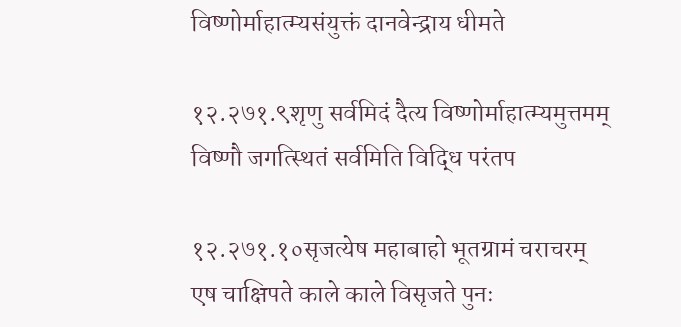विष्णोर्माहात्म्यसंयुक्तं दानवेन्द्राय धीमते

१२.२७१.९शृणु सर्वमिदं दैत्य विष्णोर्माहात्म्यमुत्तमम्
विष्णौ जगत्स्थितं सर्वमिति विद्धि परंतप

१२.२७१.१०सृजत्येष महाबाहो भूतग्रामं चराचरम्
एष चाक्षिपते काले काले विसृजते पुनः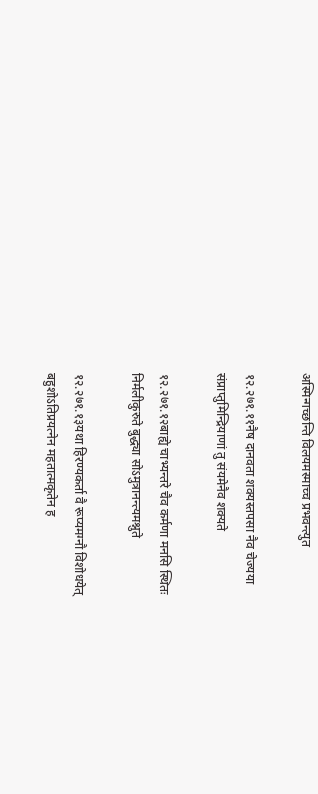अस्मिन्गच्छन्ति विलयमस्माच्च प्रभवन्त्युत

१२.२७१.११नैष दानवता शक्यस्तपसा नैव चेज्यया
संप्राप्तुमिन्द्रियाणां तु संयमेनैव शक्यते

१२.२७१.१२बाह्ये चाभ्यन्तरे चैव कर्मणा मनसि स्थितः
निर्मलीकुरुते बुद्ध्या सोऽमुत्रानन्त्यमश्नुते

१२.२७१.१३यथा हिरण्यकर्ता वै रूप्यमग्नौ विशोधयेत्
बहुशोऽतिप्रयत्नेन महतात्मकृतेन ह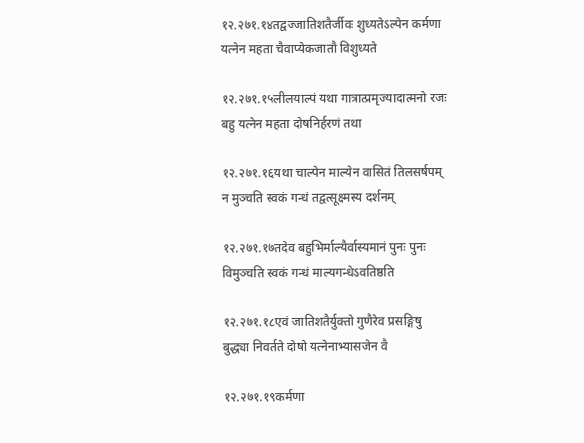१२.२७१.१४तद्वज्जातिशतैर्जीवः शुध्यतेऽल्पेन कर्मणा
यत्नेन महता चैवाप्येकजातौ विशुध्यते

१२.२७१.१५लीलयाल्पं यथा गात्रात्प्रमृज्यादात्मनो रजः
बहु यत्नेन महता दोषनिर्हरणं तथा

१२.२७१.१६यथा चाल्पेन माल्येन वासितं तिलसर्षपम्
न मुञ्चति स्वकं गन्धं तद्वत्सूक्ष्मस्य दर्शनम्

१२.२७१.१७तदेव बहुभिर्माल्यैर्वास्यमानं पुनः पुनः
विमुञ्चति स्वकं गन्धं माल्यगन्धेऽवतिष्ठति

१२.२७१.१८एवं जातिशतैर्युक्तो गुणैरेव प्रसङ्गिषु
बुद्ध्या निवर्तते दोषो यत्नेनाभ्यासजेन वै

१२.२७१.१९कर्मणा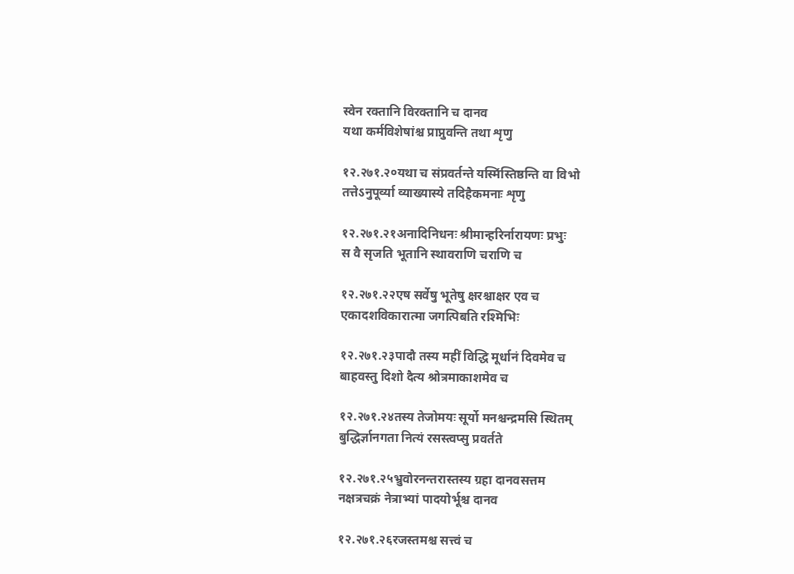स्वेन रक्तानि विरक्तानि च दानव
यथा कर्मविशेषांश्च प्राप्नुवन्ति तथा शृणु

१२.२७१.२०यथा च संप्रवर्तन्ते यस्मिंस्तिष्ठन्ति वा विभो
तत्तेऽनुपूर्व्या व्याख्यास्ये तदिहैकमनाः शृणु

१२.२७१.२१अनादिनिधनः श्रीमान्हरिर्नारायणः प्रभुः
स वै सृजति भूतानि स्थावराणि चराणि च

१२.२७१.२२एष सर्वेषु भूतेषु क्षरश्चाक्षर एव च
एकादशविकारात्मा जगत्पिबति रश्मिभिः

१२.२७१.२३पादौ तस्य महीं विद्धि मूर्धानं दिवमेव च
बाहवस्तु दिशो दैत्य श्रोत्रमाकाशमेव च

१२.२७१.२४तस्य तेजोमयः सूर्यो मनश्चन्द्रमसि स्थितम्
बुद्धिर्ज्ञानगता नित्यं रसस्त्वप्सु प्रवर्तते

१२.२७१.२५भ्रुवोरनन्तरास्तस्य ग्रहा दानवसत्तम
नक्षत्रचक्रं नेत्राभ्यां पादयोर्भूश्च दानव

१२.२७१.२६रजस्तमश्च सत्त्वं च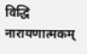विद्धि नारायणात्मकम्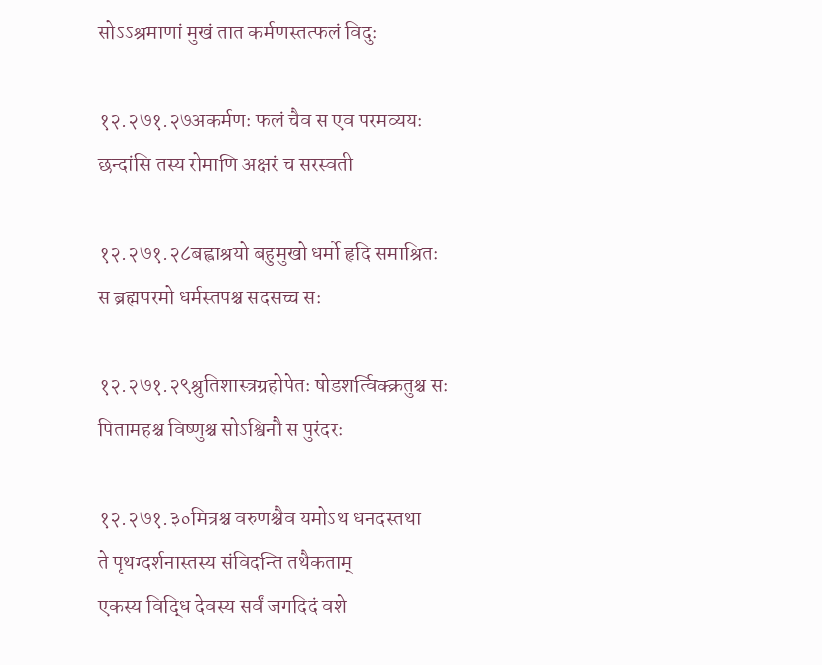सोऽऽश्रमाणां मुखं तात कर्मणस्तत्फलं विदुः

१२.२७१.२७अकर्मणः फलं चैव स एव परमव्ययः
छन्दांसि तस्य रोमाणि अक्षरं च सरस्वती

१२.२७१.२८बह्वाश्रयो बहुमुखो धर्मो हृदि समाश्रितः
स ब्रह्मपरमो धर्मस्तपश्च सदसच्च सः

१२.२७१.२९श्रुतिशास्त्रग्रहोपेतः षोडशर्त्विक्क्रतुश्च सः
पितामहश्च विष्णुश्च सोऽश्विनौ स पुरंदरः

१२.२७१.३०मित्रश्च वरुणश्चैव यमोऽथ धनदस्तथा
ते पृथग्दर्शनास्तस्य संविदन्ति तथैकताम्
एकस्य विद्धि देवस्य सर्वं जगदिदं वशे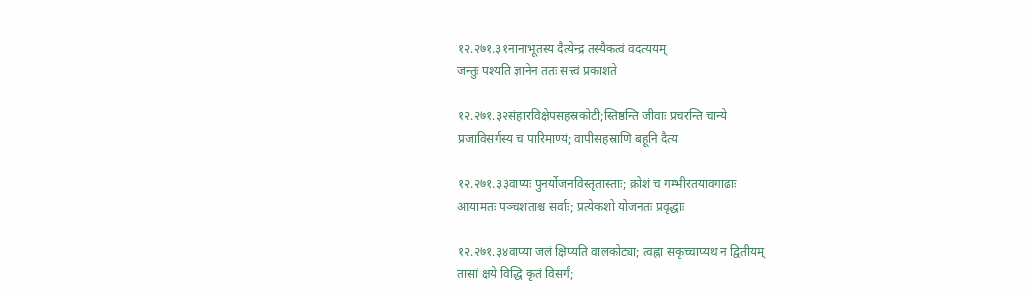१२.२७१.३१नानाभूतस्य दैत्येन्द्र तस्यैकत्वं वदत्ययम्
जन्तुः पश्यति ज्ञानेन ततः सत्त्वं प्रकाशते

१२.२७१.३२संहारविक्षेपसहस्रकोटी;स्तिष्ठन्ति जीवाः प्रचरन्ति चान्ये
प्रजाविसर्गस्य च पारिमाण्यं; वापीसहस्राणि बहूनि दैत्य

१२.२७१.३३वाप्यः पुनर्योजनविस्तृतास्ताः; क्रोशं च गम्भीरतयावगाढाः
आयामतः पञ्चशताश्च सर्वाः; प्रत्येकशो योजनतः प्रवृद्धाः

१२.२७१.३४वाप्या जलं क्षिप्यति वालकोट्या; त्वह्ना सकृच्चाप्यथ न द्वितीयम्
तासां क्षये विद्धि कृतं विसर्गं;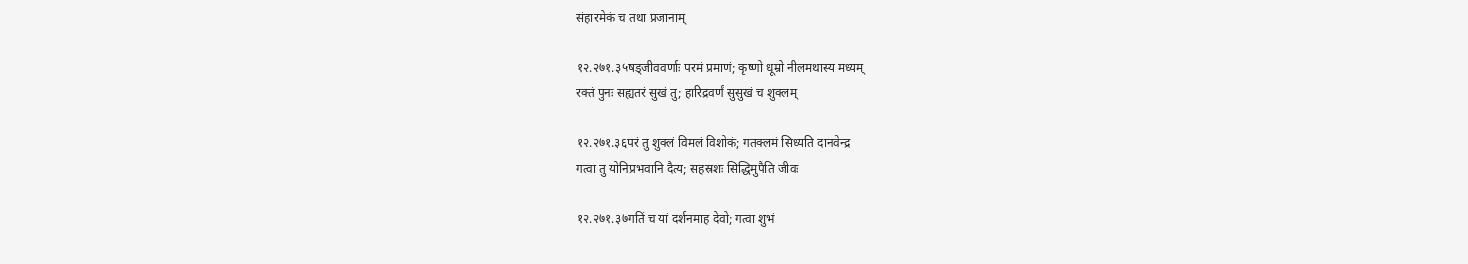संहारमेकं च तथा प्रजानाम्

१२.२७१.३५षड्जीववर्णाः परमं प्रमाणं; कृष्णो धूम्रो नीलमथास्य मध्यम्
रक्तं पुनः सह्यतरं सुखं तु; हारिद्रवर्णं सुसुखं च शुक्लम्

१२.२७१.३६परं तु शुक्लं विमलं विशोकं; गतक्लमं सिध्यति दानवेन्द्र
गत्वा तु योनिप्रभवानि दैत्य; सहस्रशः सिद्धिमुपैति जीवः

१२.२७१.३७गतिं च यां दर्शनमाह देवो; गत्वा शुभं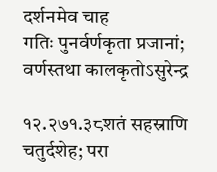दर्शनमेव चाह
गतिः पुनर्वर्णकृता प्रजानां; वर्णस्तथा कालकृतोऽसुरेन्द्र

१२.२७१.३८शतं सहस्राणि चतुर्दशेह; परा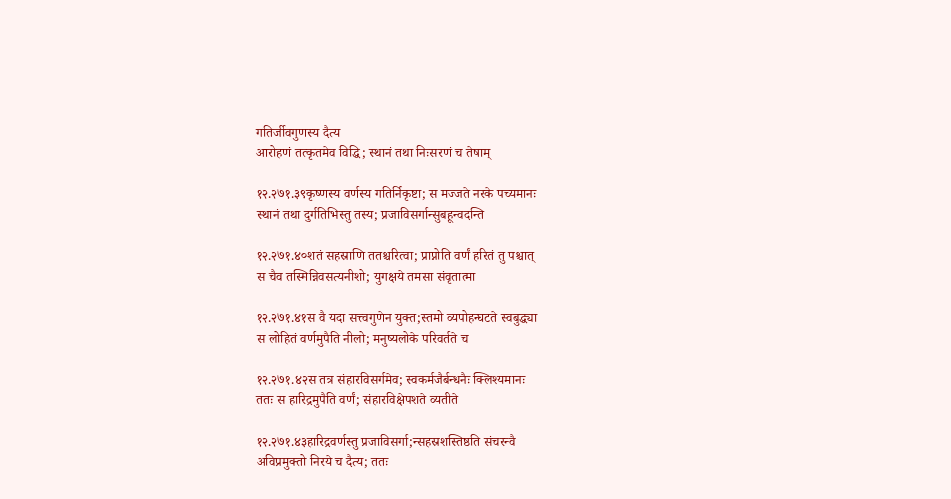गतिर्जीवगुणस्य दैत्य
आरोहणं तत्कृतमेव विद्धि; स्थानं तथा निःसरणं च तेषाम्

१२.२७१.३९कृष्णस्य वर्णस्य गतिर्निकृष्टा; स मज्जते नरके पच्यमानः
स्थानं तथा दुर्गतिभिस्तु तस्य; प्रजाविसर्गान्सुबहून्वदन्ति

१२.२७१.४०शतं सहस्राणि ततश्चरित्वा; प्राप्नोति वर्णं हरितं तु पश्चात्
स चैव तस्मिन्निवसत्यनीशो; युगक्षये तमसा संवृतात्मा

१२.२७१.४१स वै यदा सत्त्वगुणेन युक्त;स्तमो व्यपोहन्घटते स्वबुद्ध्या
स लोहितं वर्णमुपैति नीलो; मनुष्यलोके परिवर्तते च

१२.२७१.४२स तत्र संहारविसर्गमेव; स्वकर्मजैर्बन्धनैः क्लिश्यमानः
ततः स हारिद्रमुपैति वर्णं; संहारविक्षेपशते व्यतीते

१२.२७१.४३हारिद्रवर्णस्तु प्रजाविसर्गा;न्सहस्रशस्तिष्ठति संचरन्वै
अविप्रमुक्तो निरये च दैत्य; ततः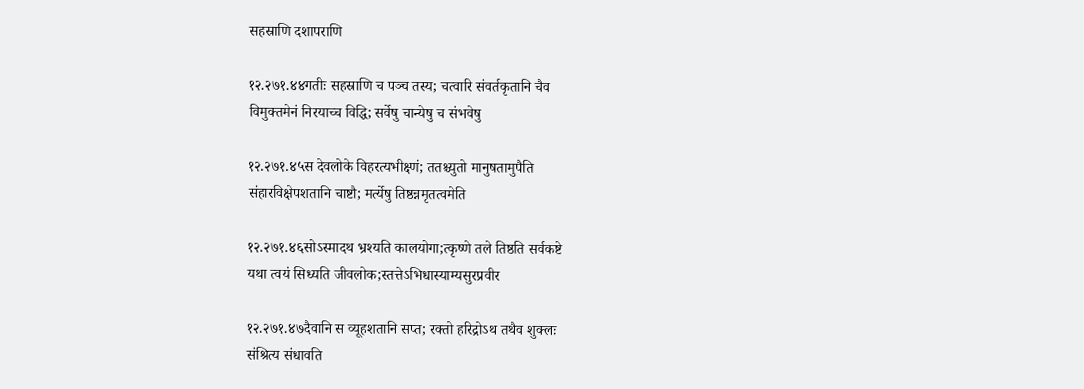सहस्राणि दशापराणि

१२.२७१.४४गतीः सहस्राणि च पञ्च तस्य; चत्वारि संवर्तकृतानि चैव
विमुक्तमेनं निरयाच्च विद्धि; सर्वेषु चान्येषु च संभवेषु

१२.२७१.४५स देवलोके विहरत्यभीक्ष्णं; ततश्च्युतो मानुषतामुपैति
संहारविक्षेपशतानि चाष्टौ; मर्त्येषु तिष्ठन्नमृतत्वमेति

१२.२७१.४६सोऽस्मादथ भ्रश्यति कालयोगा;त्कृष्णे तले तिष्ठति सर्वकष्टे
यथा त्वयं सिध्यति जीवलोक;स्तत्तेऽभिधास्याम्यसुरप्रवीर

१२.२७१.४७दैवानि स व्यूहशतानि सप्त; रक्तो हरिद्रोऽथ तथैव शुक्लः
संश्रित्य संधावति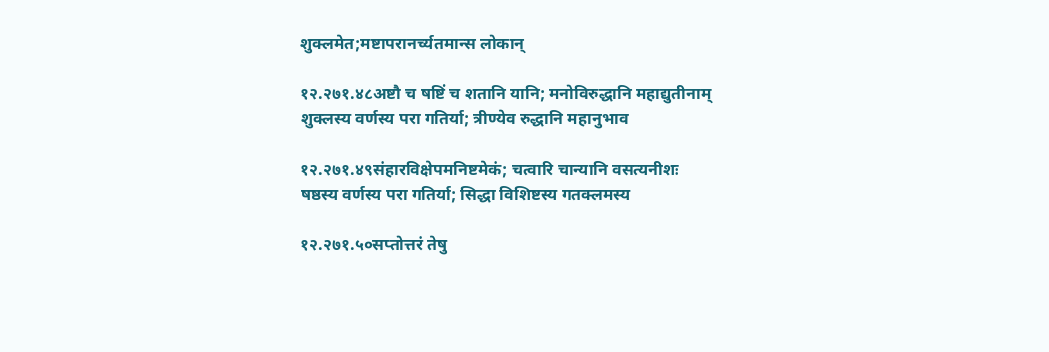शुक्लमेत;मष्टापरानर्च्यतमान्स लोकान्

१२.२७१.४८अष्टौ च षष्टिं च शतानि यानि; मनोविरुद्धानि महाद्युतीनाम्
शुक्लस्य वर्णस्य परा गतिर्या; त्रीण्येव रुद्धानि महानुभाव

१२.२७१.४९संहारविक्षेपमनिष्टमेकं; चत्वारि चान्यानि वसत्यनीशः
षष्ठस्य वर्णस्य परा गतिर्या; सिद्धा विशिष्टस्य गतक्लमस्य

१२.२७१.५०सप्तोत्तरं तेषु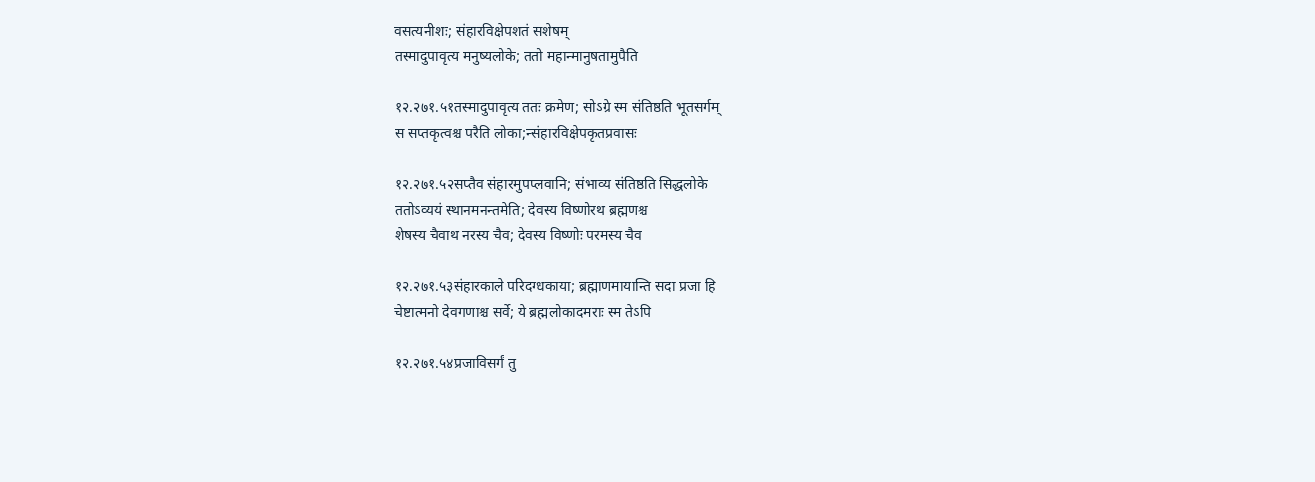वसत्यनीशः; संहारविक्षेपशतं सशेषम्
तस्मादुपावृत्य मनुष्यलोके; ततो महान्मानुषतामुपैति

१२.२७१.५१तस्मादुपावृत्य ततः क्रमेण; सोऽग्रे स्म संतिष्ठति भूतसर्गम्
स सप्तकृत्वश्च परैति लोका;न्संहारविक्षेपकृतप्रवासः

१२.२७१.५२सप्तैव संहारमुपप्लवानि; संभाव्य संतिष्ठति सिद्धलोके
ततोऽव्ययं स्थानमनन्तमेति; देवस्य विष्णोरथ ब्रह्मणश्च
शेषस्य चैवाथ नरस्य चैव; देवस्य विष्णोः परमस्य चैव

१२.२७१.५३संहारकाले परिदग्धकाया; ब्रह्माणमायान्ति सदा प्रजा हि
चेष्टात्मनो देवगणाश्च सर्वे; ये ब्रह्मलोकादमराः स्म तेऽपि

१२.२७१.५४प्रजाविसर्गं तु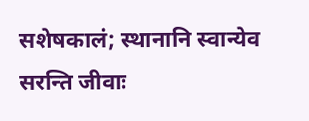सशेषकालं; स्थानानि स्वान्येव सरन्ति जीवाः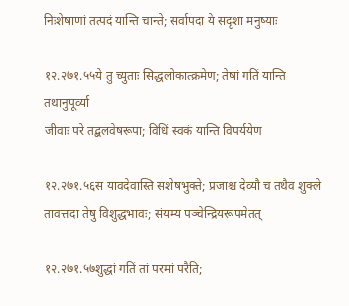निःशेषाणां तत्पदं यान्ति चान्ते; सर्वापदा ये सदृशा मनुष्याः

१२.२७१.५५ये तु च्युताः सिद्धलोकात्क्रमेण; तेषां गतिं यान्ति तथानुपूर्व्या
जीवाः परे तद्बलवेषरूपा; विधिं स्वकं यान्ति विपर्ययेण

१२.२७१.५६स यावदेवास्ति सशेषभुक्ते; प्रजाश्च देव्यौ च तथैव शुक्ले
तावत्तदा तेषु विशुद्धभावः; संयम्य पञ्चेन्द्रियरूपमेतत्

१२.२७१.५७शुद्धां गतिं तां परमां परैति;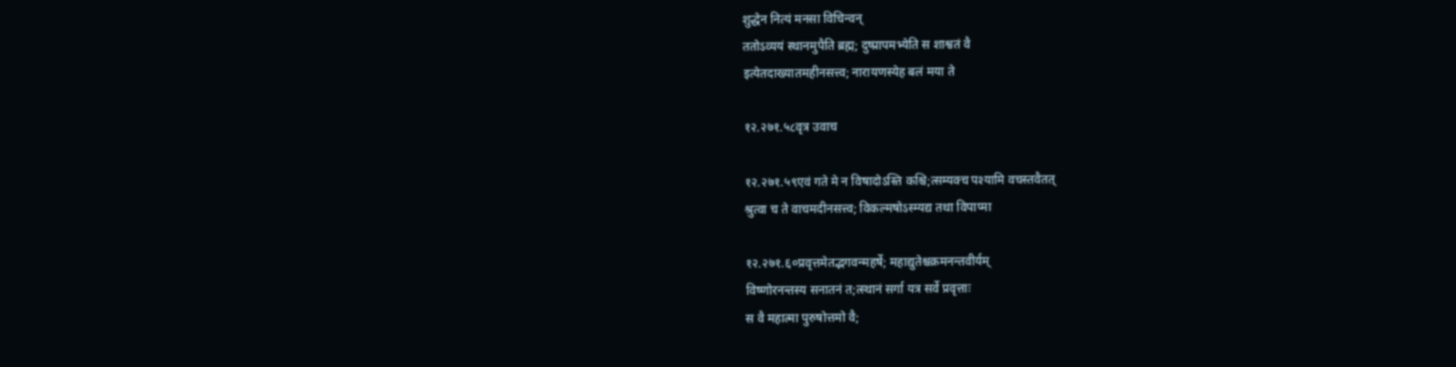शुद्धेन नित्यं मनसा विचिन्वन्
ततोऽव्ययं स्थानमुपैति ब्रह्म; दुष्प्रापमभ्येति स शाश्वतं वै
इत्येतदाख्यातमहीनसत्त्व; नारायणस्येह बलं मया ते

१२.२७१.५८वृत्र उवाच

१२.२७१.५९एवं गते मे न विषादोऽस्ति कश्चि;त्सम्यक्च पश्यामि वचस्तवैतत्
श्रुत्वा च ते वाचमदीनसत्त्व; विकल्मषोऽस्म्यद्य तथा विपाप्मा

१२.२७१.६०प्रवृत्तमेतद्भगवन्महर्षे; महाद्युतेश्चक्रमनन्तवीर्यम्
विष्णोरनन्तस्य सनातनं त;त्स्थानं सर्गा यत्र सर्वे प्रवृत्ताः
स वै महात्मा पुरुषोत्तमो वै;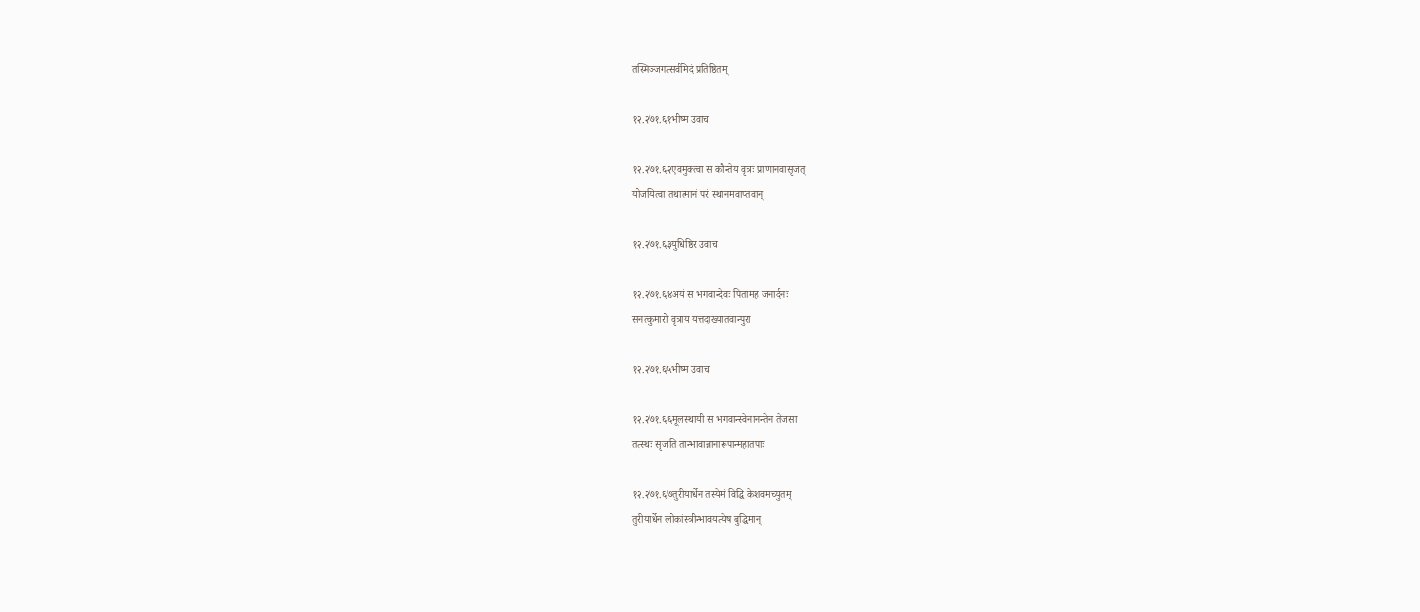तस्मिञ्जगत्सर्वमिदं प्रतिष्ठितम्

१२.२७१.६१भीष्म उवाच

१२.२७१.६२एवमुक्त्वा स कौन्तेय वृत्रः प्राणानवासृजत्
योजयित्वा तथात्मानं परं स्थानमवाप्तवान्

१२.२७१.६३युधिष्ठिर उवाच

१२.२७१.६४अयं स भगवान्देवः पितामह जनार्दनः
सनत्कुमारो वृत्राय यत्तदाख्यातवान्पुरा

१२.२७१.६५भीष्म उवाच

१२.२७१.६६मूलस्थायी स भगवान्स्वेनानन्तेन तेजसा
तत्स्थः सृजति तान्भावान्नानारूपान्महातपाः

१२.२७१.६७तुरीयार्धेन तस्येमं विद्धि केशवमच्युतम्
तुरीयार्धेन लोकांस्त्रीन्भावयत्येष बुद्धिमान्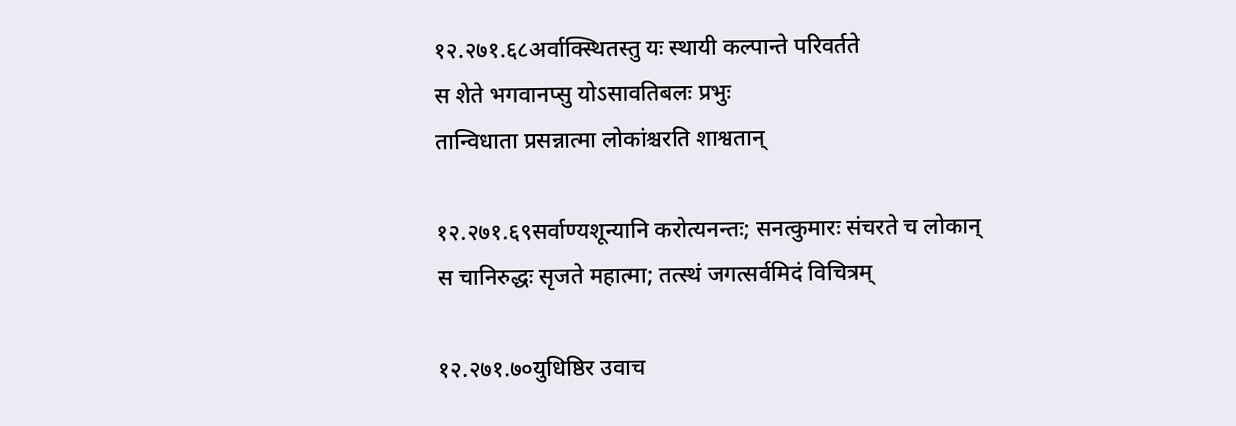१२.२७१.६८अर्वाक्स्थितस्तु यः स्थायी कल्पान्ते परिवर्तते
स शेते भगवानप्सु योऽसावतिबलः प्रभुः
तान्विधाता प्रसन्नात्मा लोकांश्चरति शाश्वतान्

१२.२७१.६९सर्वाण्यशून्यानि करोत्यनन्तः; सनत्कुमारः संचरते च लोकान्
स चानिरुद्धः सृजते महात्मा; तत्स्थं जगत्सर्वमिदं विचित्रम्

१२.२७१.७०युधिष्ठिर उवाच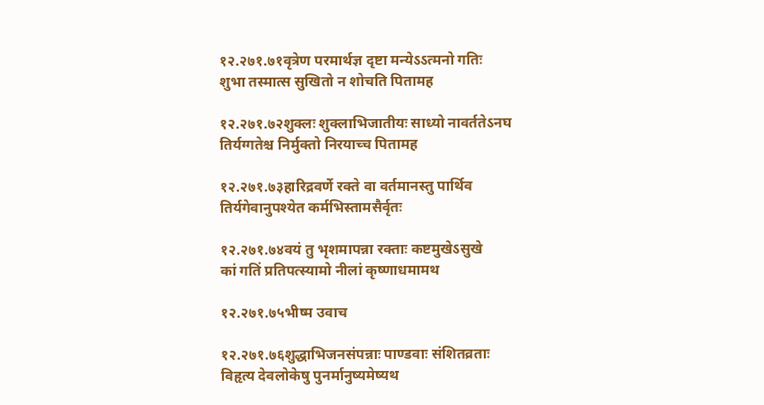१२.२७१.७१वृत्रेण परमार्थज्ञ दृष्टा मन्येऽऽत्मनो गतिः
शुभा तस्मात्स सुखितो न शोचति पितामह

१२.२७१.७२शुक्लः शुक्लाभिजातीयः साध्यो नावर्ततेऽनघ
तिर्यग्गतेश्च निर्मुक्तो निरयाच्च पितामह

१२.२७१.७३हारिद्रवर्णे रक्ते वा वर्तमानस्तु पार्थिव
तिर्यगेवानुपश्येत कर्मभिस्तामसैर्वृतः

१२.२७१.७४वयं तु भृशमापन्ना रक्ताः कष्टमुखेऽसुखे
कां गतिं प्रतिपत्स्यामो नीलां कृष्णाधमामथ

१२.२७१.७५भीष्म उवाच

१२.२७१.७६शुद्धाभिजनसंपन्नाः पाण्डवाः संशितव्रताः
विहृत्य देवलोकेषु पुनर्मानुष्यमेष्यथ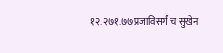१२.२७१.७७प्रजाविसर्गं च सुखेन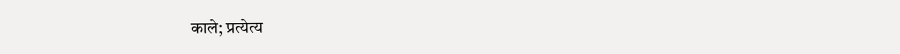काले; प्रत्येत्य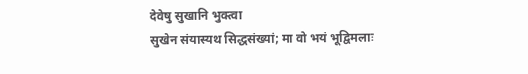देवेषु सुखानि भुक्त्वा
सुखेन संयास्यथ सिद्धसंख्यां; मा वो भयं भूद्विमलाः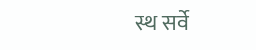स्थ सर्वे